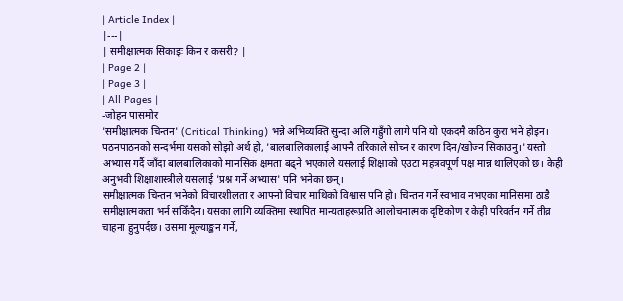| Article Index |
|---|
| समीक्षात्मक सिकाइः किन र कसरी? |
| Page 2 |
| Page 3 |
| All Pages |
-जोहन पासमोर
'समीक्षात्मक चिन्तन' (Critical Thinking) भन्ने अभिव्यक्ति सुन्दा अलि गह्रुँगो लागे पनि यो एकदमै कठिन कुरा भने होइन।
पठनपाठनको सन्दर्भमा यसको सोझो अर्थ हो, 'बालबालिकालाई आफ्नै तरिकाले सोच्न र कारण दिन/खोज्न सिकाउनु।' यस्तो अभ्यास गर्दै जाँदा बालबालिकाको मानसिक क्षमता बढ्ने भएकाले यसलाई शिक्षाको एउटा महत्रवपूर्ण पक्ष मान्न थालिएको छ। केही अनुभवी शिक्षाशास्त्रीले यसलाई 'प्रश्न गर्ने अभ्यास' पनि भनेका छन्।
समीक्षात्मक चिन्तन भनेको विचारशीलता र आफ्नो विचार माथिको विश्वास पनि हो। चिन्तन गर्ने स्वभाव नभएका मानिसमा ठाडै समीक्षात्मकता भर्न सकिँदैन। यसका लागि व्यक्तिमा स्थापित मान्यताहरूप्रति आलोचनात्मक दृष्टिकोण र केही परिवर्तन गर्ने तीव्र चाहना हुनुपर्दछ। उसमा मूल्याङ्कन गर्ने,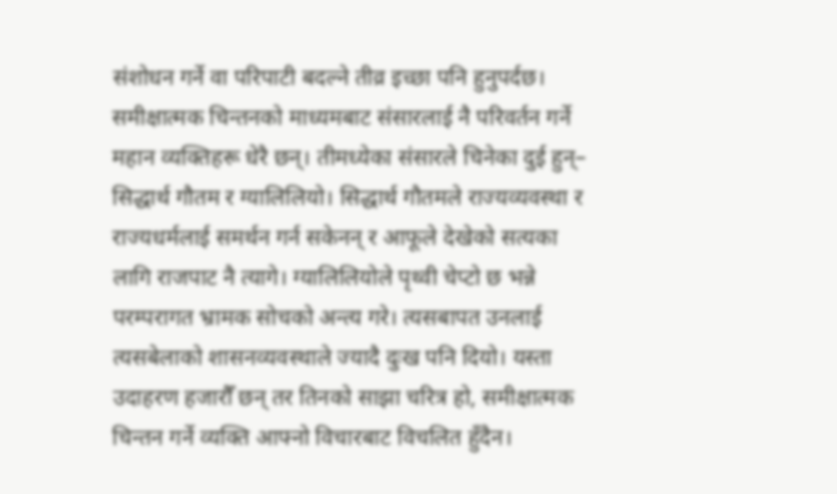संशोधन गर्ने वा परिपाटी बदल्ने तीव्र इच्छा पनि हुनुपर्दछ।
समीक्षात्मक चिन्तनको माध्यमबाट संसारलाई नै परिवर्तन गर्ने महान व्यक्तिहरू धेरै छन्। तीमध्येका संसारले चिनेका दुई हुन्– सिद्धार्थ गौतम र ग्यालिलियो। सिद्धार्थ गौतमले राज्यव्यवस्था र राज्यधर्मलाई समर्थन गर्न सकेनन् र आफूले देखेको सत्यका लागि राजपाट नै त्यागे। ग्यालिलियोले पृथ्वी चेप्टो छ भन्ने परम्परागत भ्रामक सोचको अन्त्य गरे। त्यसबापत उनलाई त्यसबेलाको शासनव्यवस्थाले ज्यादै दुःख पनि दियो। यस्ता उदाहरण हजारौँ छन् तर तिनको साझा चरित्र हो, समीक्षात्मक चिन्तन गर्ने व्यक्ति आफ्नो विचारबाट विचलित हुँदैन।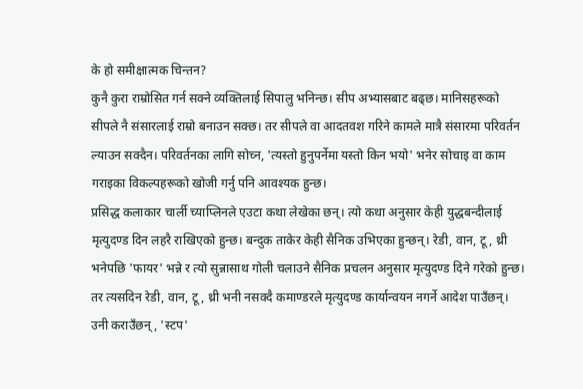के हो समीक्षात्मक चिन्तन?
कुनै कुरा राम्रोसित गर्न सक्ने व्यक्तिलाई सिपालु भनिन्छ। सीप अभ्यासबाट बढ्छ। मानिसहरूको सीपले नै संसारलाई राम्रो बनाउन सक्छ। तर सीपले वा आदतवश गरिने कामले मात्रै संसारमा परिवर्तन ल्याउन सक्दैन। परिवर्तनका लागि सोच्न, 'त्यस्तो हुनुपर्नेमा यस्तो किन भयो' भनेर सोचाइ वा काम गराइका विकल्पहरूको खोजी गर्नु पनि आवश्यक हुन्छ।
प्रसिद्ध कलाकार चार्ली च्याप्लिनले एउटा कथा लेखेका छन्। त्यो कथा अनुसार केही युद्धबन्दीलाई मृत्युदण्ड दिन लहरै राखिएको हुन्छ। बन्दुक ताकेर केही सैनिक उभिएका हुन्छन्। रेडी, वान, टू, थ्री भनेपछि 'फायर' भन्ने र त्यो सुन्नासाथ गोली चलाउने सैनिक प्रचलन अनुसार मृत्युदण्ड दिने गरेको हुन्छ। तर त्यसदिन रेडी, वान, टू, थ्री भनी नसक्दै कमाण्डरले मृत्युदण्ड कार्यान्वयन नगर्ने आदेश पाउँछन्। उनी कराउँछन्, 'स्टप'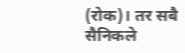(रोक)। तर सबै सैनिकले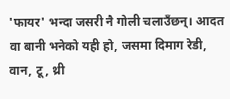'फायर' भन्दा जसरी नै गोली चलाउँछन्। आदत वा बानी भनेको यही हो, जसमा दिमाग रेडी, वान, टू, थ्री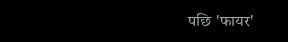पछि 'फायर'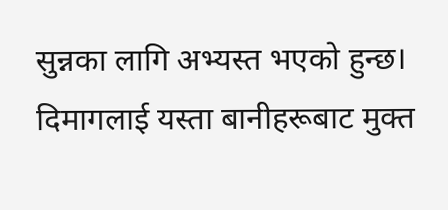सुन्नका लागि अभ्यस्त भएको हुन्छ। दिमागलाई यस्ता बानीहरूबाट मुक्त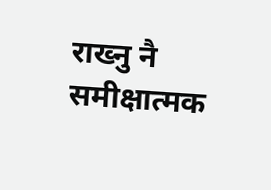राख्नु नै समीक्षात्मक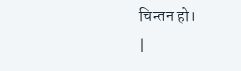चिन्तन हो।
|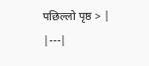पछिल्लो पृष्ठ > |
|---|